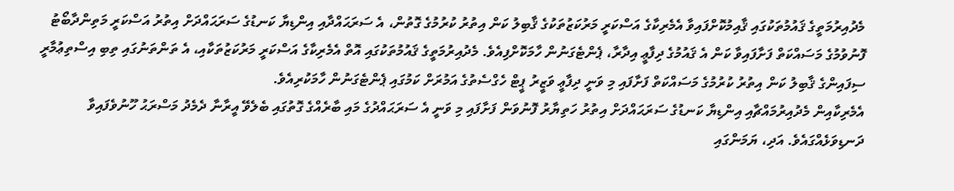މެދުއިރުމަތީގެ ޤައުމުތަކުގައި ޤާއިމުކޮށްފައިވާ އެމެރިކާގެ އަސްކަރީ މަރުކަޒުތަކުގެ ޤާބިލު ކަން އިތުރު ކުރުމުގެ ގޮތުން، އެ ސަރަޙައްދާއި އިންޑިޔާ ކަނޑުގެ ސަރަޙައްދަށް އިތުރު އަސްކަރީ މަތިންދާބޯޓު ފޮނުވުމުގެ މަސައްކަތް ފަށާފައިވާ ކަން އެ ޤައުމުގެ ދިފާޢީ އިދާރާ، ޕެންޓެގަނުން ހާމަކޮށްފިއެވެ. މެދުއިރުމަތީގެ ޤައުމުތަކުގައި އޮތް އެމެރިކާގެ އަސްކަރީ މަރުކަޒުތަކާއި، އެ ތަންތަނުގައި ތިބި އިސްތިޢުމާރީ ސިފައިންގެ ޤާބިލު ކަން އިތުރު ކުރުމުގެ މަސައްކަތް ފަށާފައި މި ވަނީ ދިފާޢީ ވަޒީރު ޕީޓް ހެގްސެތުގެ އަމުރަށް ކަމުގައި ޕެންޓެގަނުން ހާމަކުރިއެވެ.
އެމެރިކާއިން މެދުއިރުމައްޗާއި އިންޑިޔާ ކަނޑުގެ ސަރަޙައްދަށް އިތުރު ހަތިޔާރު ފޮނުވަން ފަށާފައި މި ވަނީ އެ ސަރަޙައްދުގެ މައި ބާރެއްގެ ގޮތުގައި ބެލެވޭ އީރާނާ ދެމެދު މަސްރަޙު ހޫނުވެފައިވާ ދަނޑިވަޅެއްގައެވެ. އަދި، ޔަމަންގައި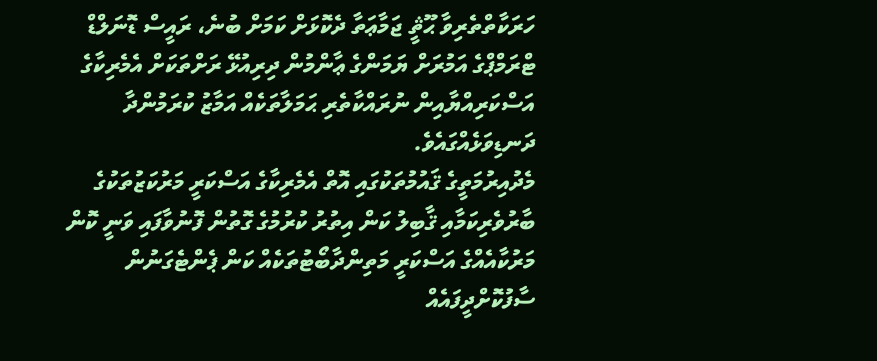ހަރަކާތްތެރިވާ ޙޫޘީ ޖަމާޢަތާ ދެކޮޅަށް ކަމަށް ބުނެ، ރައީސް ޑޮނަލްޑް ޓްރަމްޕްގެ އަމުރަށް ޔަމަންގެ ޢާންމުން ދިރިއުޅޭ ރަށްތަކަށް އެމެރިކާގެ އަސްކަރިއްޔާއިން ނުރައްކާތެރި ޙަމަލާތަކެއް އަމާޒު ކުރަމުންދާ ދަނޑިވަޅެއްގައެވެ.
މެދުއިރުމަތީގެ ޤައުމުތަކުގައި އޮތް އެމެރިކާގެ އަސްކަރީ މަރުކަޒުތަކުގެ ބާރުވެރިކަމާއި ޤާބިލު ކަން އިތުރު ކުރުމުގެ ގޮތުން ފޮނުވާފައި ވަނީ ކޮން މަރުކާއެއްގެ އަސްކަރީ މަތިންދާބޯޓުތަކެއް ކަން ޕެންޓެގަނުން ސާފުކޮށްދީފައެއް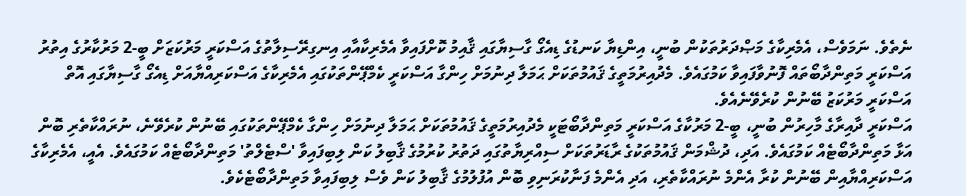ނެތެވެ. ނަމަވެސް، އެމެރިކާގެ މަޞްދަރުތަކުން ބުނީ، އިންޑިޔާ ކަނޑުގެ ޑިއެގޯ ގާސިޔާގައި ޤާއިމު ކޮށްފައިވާ އެމެރިކާއާއި އިނގިރޭސިލާތުގެ އަސްކަރީ މަރުކަޒަށް ބީ-2 މަރުކާރުގެ އިތުރު އަސްކަރީ މަތިންދާބޯތައް ފޮނުވާފައިވާ ކަމުގައެވެ. މެދުއިރުމަތީގެ ޤައުމުތަކަށް ޙަމަލާ ދިނުމަށް ހިންގާ އަސްކަރީ ކެމްޕޭންތަކުގައި އެމެރިކާގެ އަސްކަރިއްޔާއަށް ޑިއެގޯ ގާސިޔާގައި އޮތް އަސްކަރީ މަރުކަޒު ބޭނުން ކުރެވޭނެއެވެ.
އަސްކަރީ ދާއިރާގެ މާހިރުން ބުނީ، ބީ-2 މަރުކާގެ އަސްކަރީ މަތިންދާބޯޓަކީ މެދުއިރުމަތީގެ ޤައުމުތަކަށް ޙަމަލާ ދިނުމަށް ހިންގާ ކެމްޕޭންތަކުގައި ބޭނުން ކުރެވޭނެ، ނުރައްކާތެރި ބޮން އަޅާ މަތިންދާބޯޓެއް ކަމުގައެވެ. އަދި، ދުޝްމަން ޤައުމުތަކުގެ ރާޑަރުތަކަށް ސިއްރިޔާތުގައި ދަތުރު ކުރުމުގެ ޤާބިލު ކަން ލިބިފައިވާ 'ސްޓެލްތު' މަތިންދާބޯޓެއް ކަމުގައެވެ. އެއީ، އެމެރިކާގެ އަސްކަރިއްޔާއިން ބޭނުން ކުރާ އެންމެ ނުރައްކާތެރި، އަދި އެންމެ ފަނާކުރަނިވި ބޮން އުފުލުމުގެ ޤާބިލު ކަން ވެސް ލިބިފައިވާ މަތިންދާބޯޓެކެވެ.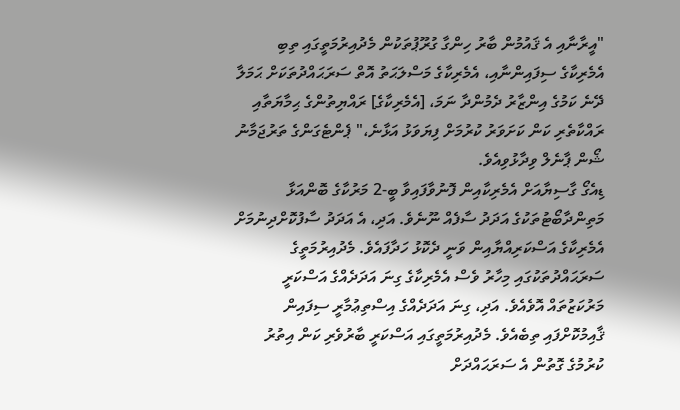"އީރާނާއި އެ ޤައުމުން ބާރު ހިންގާ ގުރޫޕުތަކުން މެދުއިރުމަތީގައި ތިބި އެމެރިކާގެ ސިފައިންނާއި، އެމެރިކާގެ މަސްލަޙަތު އޮތް ސަރަޙައްދުތަކަށް ޙަމަލާ ދޭނެ ކަމުގެ އިންޒާރު ދެމުންދާ ނަމަ، [އެމެރިކާގެ] ރައްޔިތުންގެ ޙިމާޔަތާއި ރައްކާތެރި ކަން ކަށަވަރު ކުރުމަށް ފިޔަވަޅު އަޅާނެ،" ޕެންޓެގަންގެ ތަރުޖަމާނު ޝޯން ޕާނެލް ވިދާޅުވިއެވެ.
ޑިއެގޯ ގާސިޔާއަށް އެމެރިކާއިން ފޮނުވާފައިވާ ބީ-2 މަރުކާގެ ބޮންއަޅާ މަތިންދާބޯޓުތަކުގެ އަދަދު ސާފެއް ނޫނެވެ. އަދި، އެ އަދަދު ސާފުކޮށްދިނުމަށް އެމެރިކާގެ އަސްކަރިއްޔާއިން ވަނީ ދެކޮޅު ހަދާފައެވެ. މެދުއިރުމަތީގެ ސަރަޙައްދުތަކުގައި މިހާރު ވެސް އެމެރިކާގެ ގިނަ އަދަދެއްގެ އަސްކަރީ މަރުކަޒުތައް އޮވެއެވެ. އަދި، ގިނަ އަދަދެއްގެ އިސްތިޢުމާރީ ސިފައިން ޤާއިމުކޮށްފައި ތިބެއެވެ. މެދުއިރުމަތީގައި އަސްކަރީ ބާރުވެރި ކަން އިތުރު ކުރުމުގެ ގޮތުން އެ ސަރަޙައްދަށް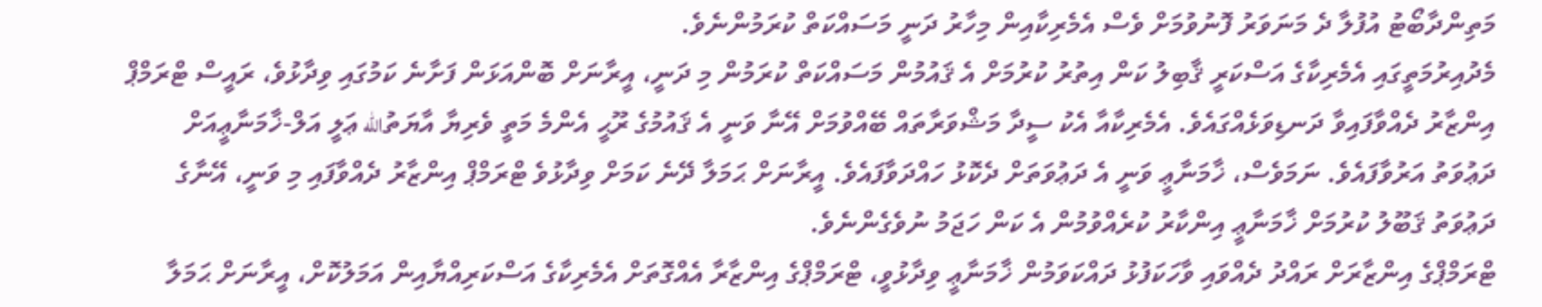މަތިންދާބޯޓު އުފުލާ ދެ މަނަވަރު ފޮނުވުމަށް ވެސް އެމެރިކާއިން މިހާރު ދަނީ މަސައްކަތް ކުރަމުންނެވެ.
މެދުއިރުމަތީގައި އެމެރިކާގެ އަސްކަރީ ޤާބިލު ކަން އިތުރު ކުރުމަށް އެ ޤައުމުން މަސައްކަތް ކުރަމުން މި ދަނީ، އީރާނަށް ބޮންއަޅަން ފަށާނެ ކަމުގައި ވިދާޅުވެ، ރައީސް ޓްރަމްޕް އިންޒާރު ދެއްވާފައިވާ ދަނޑިވަޅެއްގައެވެ. އެމެރިކާއާ އެކު ސީދާ މަޝްވަރާތައް ބޭއްވުމަށް އޭނާ ވަނީ އެ ޤައުމުގެ ރޫޙީ އެންމެ މަތީ ވެރިޔާ އާޔަތުالله ޢަލީ އަލް-ޚާމަނާޢީއަށް ދަޢުވަތު އަރުވާފައެވެ. ނަމަވެސް، ޚާމަނާޢީ ވަނީ އެ ދަޢުވަތަށް ދެކޮޅު ހައްދަވާފައެވެ. އީރާނަށް ޙަމަލާ ދޭނެ ކަމަށް ވިދާޅުވެ ޓްރަމްޕް އިންޒާރު ދެއްވާފައި މި ވަނީ، އޭނާގެ ދަޢުވަތު ޤަބޫލު ކުރުމަށް ޚާމަނާޢީ އިންކާރު ކުރެއްވުމުން އެ ކަން ހަޖަމު ނުވެގެންނެވެ.
ޓްރަމްޕްގެ އިންޒާރަށް ރައްދު ދެއްވައި ވާހަކަފުޅު ދައްކަވަމުން ޚާމަނާޢީ ވިދާޅުވީ، ޓްރަމްޕްގެ އިންޒާރާ އެއްގޮތަށް އެމެރިކާގެ އަސްކަރިއްޔާއިން އަމަލުކޮށް، އީރާނަށް ޙަމަލާ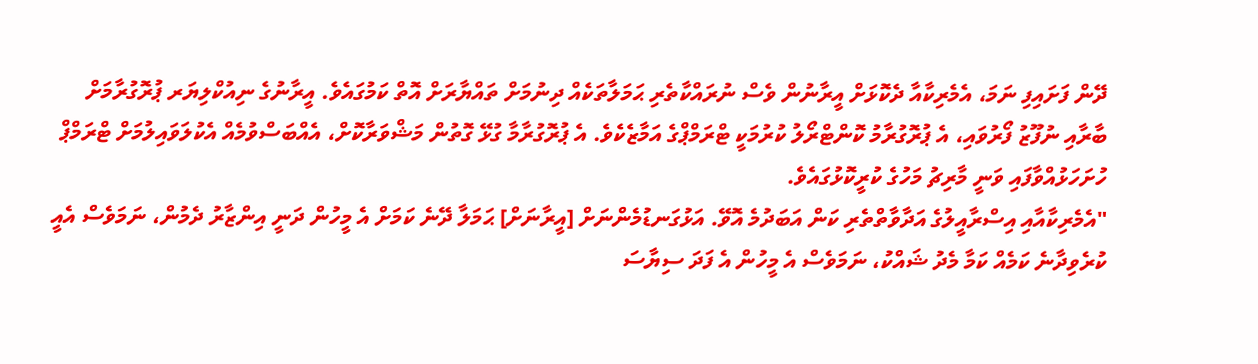ދޭން ފަށައިފި ނަމަ، އެމެރިކާއާ ދެކޮޅަށް އީރާނުން ވެސް ނުރައްކާތެރި ޙަމަލާތަކެއް ދިނުމަށް ތައްޔާރަށް އޮތް ކަމުގައެވެ. އީރާނުގެ ނިއުކްލިޔަރ ޕުރޮގުރާމަށް ބާރާއި ނުފޫޒު ފޯރުވައި، އެ ޕުރޮގުރާމު ކޮންޓްރޯލު ކުރުމަކީ ޓްރަމްޕްގެ އަމާޒެކެވެ. އެ ޕުރޮގުރާމާ ގުޅޭ ގޮތުން މަޝްވަރާކޮށް، އެއްބަސްވުމެއް އެކުލަވައިލުމަށް ޓްރަމްޕް ހުށަހަޅުއްވާފައި ވަނީ މާރިޗު މަހުގެ ކުރީކޮޅުގައެވެ.
"އެމެރިކާއާއި އިސްރާއީލުގެ އަދާވާތްތެރި ކަން އަބަދުމެ އޮވޭ. އަޅުގަނޑުމެންނަށް [އީރާނަށް] ޙަމަލާ ދޭނެ ކަމަށް އެ މީހުން ދަނީ އިންޒާރު ދެމުން، ނަމަވެސް އެއީ ކުރެވިދާނެ ކަމެއް ކަމާ މެދު ޝައްކު، ނަމަވެސް އެ މީހުން އެ ފަދަ ސިޔާސަ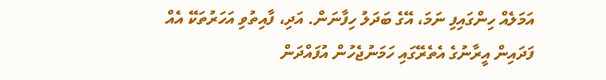އަމަލެއް ހިންގައިފި ނަމަ، އޭގެ ބަދަލު ހިފާނަން. އަދި، ފާއިތުވި އަހަރުތަކޭ އެއް ފަދައިން އީރާނުގެ އެތެރޭގައި ހަމަނުޖެހުން އުފައްދަން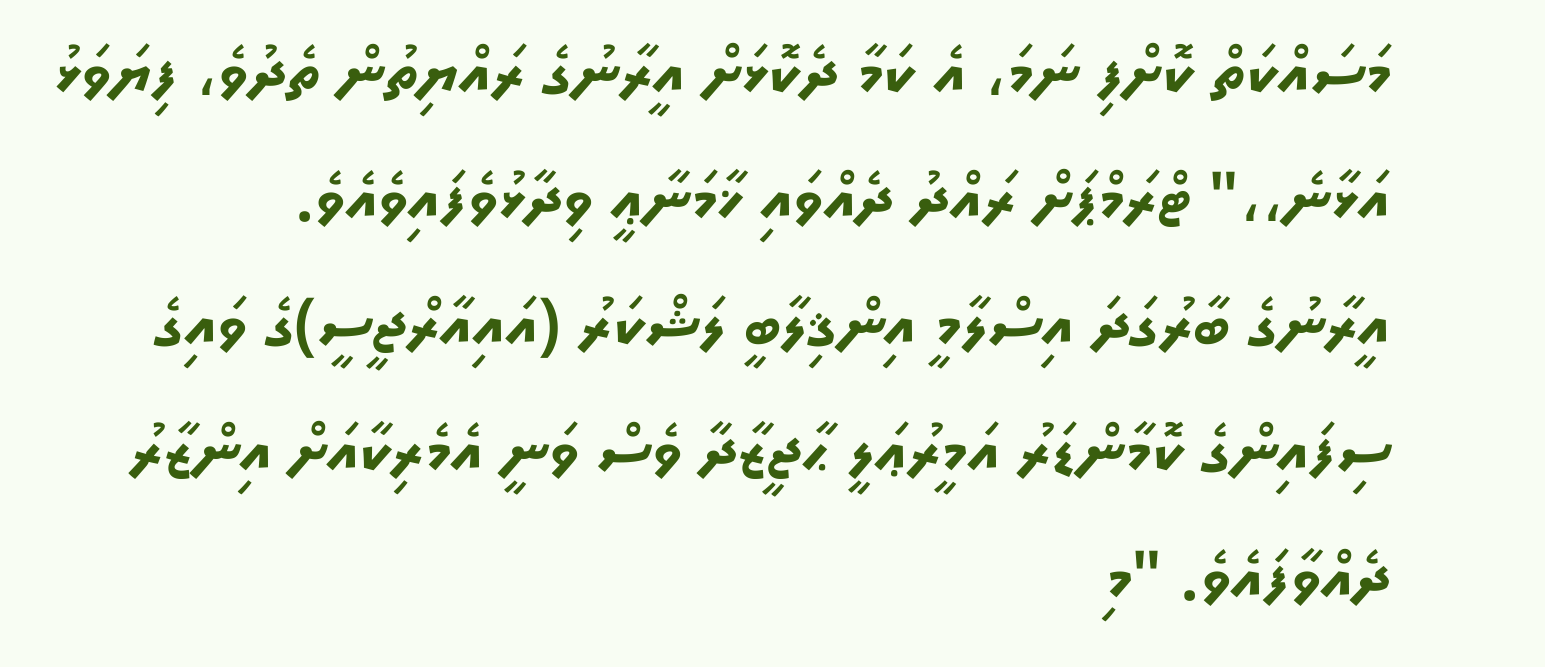މަސައްކަތް ކޮށްފި ނަމަ، އެ ކަމާ ދެކޮޅަށް އީރާނުގެ ރައްޔިތުން ތެދުވެ، ފިޔަވަޅު އަޅާނެ،،" ޓްރަމްޕަށް ރައްދު ދެއްވައި ޚާމަނާޢީ ވިދާޅުވެފައިވެއެވެ.
އީރާނުގެ ބާރުގަދަ އިސްލާމީ އިންޤިލާބީ ލަޝްކަރު (އައިއާރްޖީސީ)ގެ ވައިގެ ސިފައިންގެ ކޮމާންޑަރު އަމީރުޢަލީ ޙާޖީޒާދާ ވެސް ވަނީ އެމެރިކާއަށް އިންޒާރު ދެއްވާފައެވެ. "މި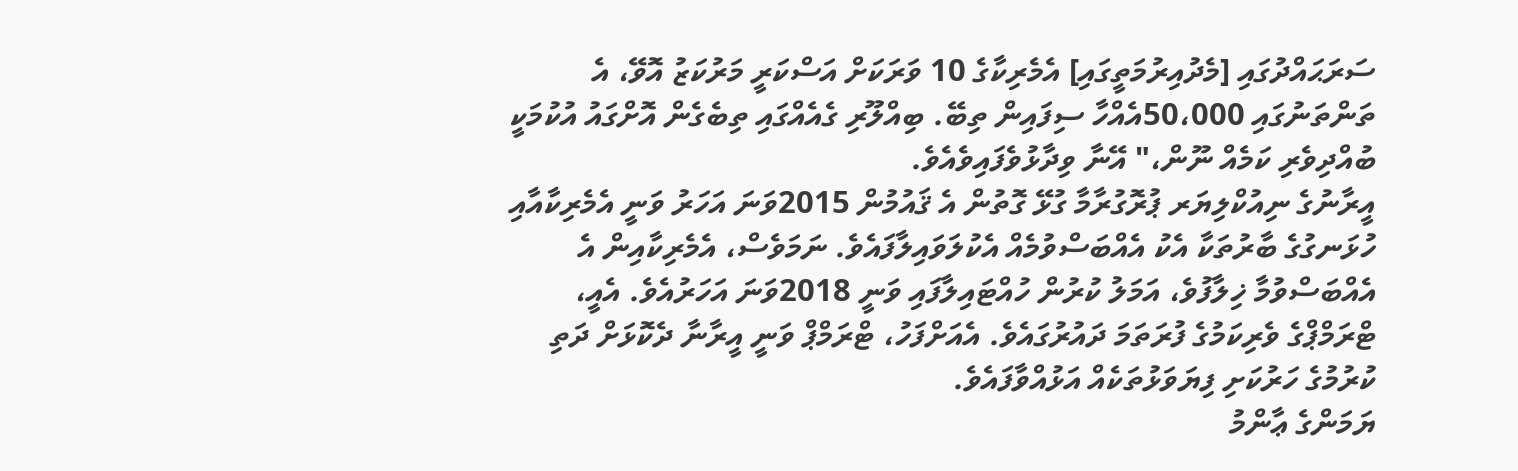ސަރަޙައްދުގައި [މެދުއިރުމަތީގައި] އެމެރިކާގެ 10 ވަރަކަށް އަސްކަރީ މަރުކަޒު އޮވޭ، އެ ތަންތަނުގައި 50،000އެއްހާ ސިފައިން ތިބޭ. ބިއްލޫރި ގެއެއްގައި ތިބެގެން އޮށްގައު އުކުމަކީ ބުއްދިވެރި ކަމެއް ނޫން،" އޭނާ ވިދާޅުވެފައިވެއެވެ.
އީރާނުގެ ނިއުކްލިޔަރ ޕުރޮގުރާމާ ގުޅޭ ގޮތުން އެ ޤައުމުން 2015ވަނަ އަހަރު ވަނީ އެމެރިކާއާއި ހުޅަނގުގެ ބާރުތަކާ އެކު އެއްބަސްވުމެއް އެކުލަވައިލާފައެވެ. ނަމަވެސް، އެމެރިކާއިން އެ އެއްބަސްވުމާ ޚިލާފުވެ، އަމަލު ކުރުން ހުއްޓައިލާފައި ވަނީ 2018ވަނަ އަހަރުއެވެ. އެއީ، ޓްރަމްޕްގެ ވެރިކަމުގެ ފުރަތަމަ ދައުރުގައެވެ. އެއަށްފަހު، ޓްރަމްޕް ވަނީ އީރާނާ ދެކޮޅަށް ދަތި ކުރުމުގެ ހަރުކަށި ފިޔަވަޅުތަކެއް އަޅުއްވާފައެވެ.
ޔަމަންގެ ޢާންމު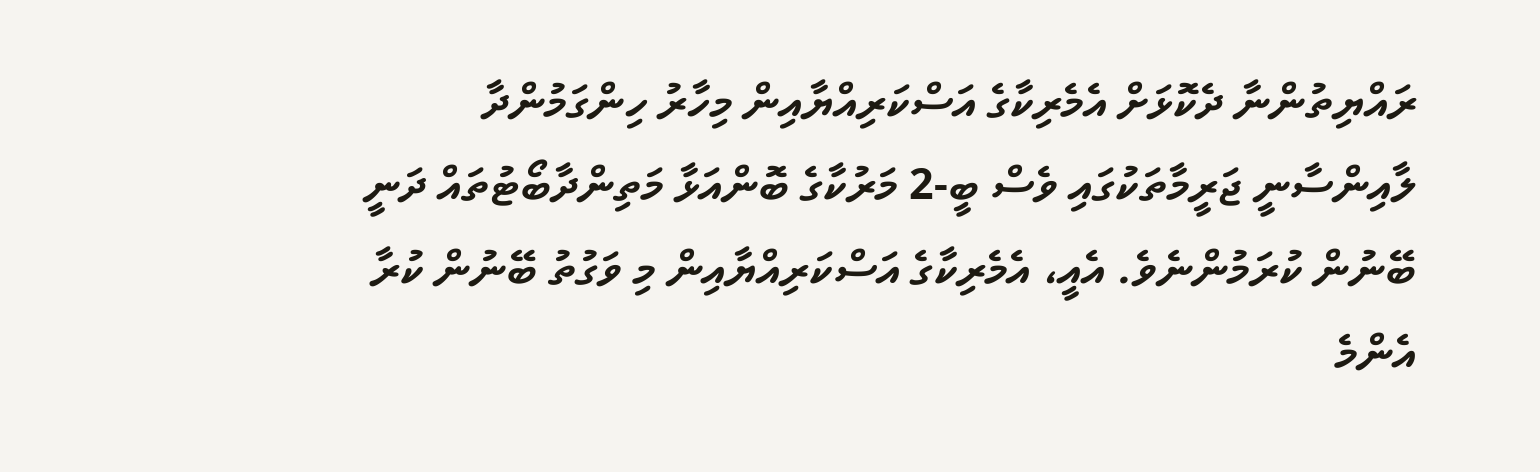ރައްޔިތުންނާ ދެކޮޅަށް އެމެރިކާގެ އަސްކަރިއްޔާއިން މިހާރު ހިންގަމުންދާ ލާއިންސާނީ ޖަރީމާތަކުގައި ވެސް ބީ-2 މަރުކާގެ ބޮންއަޅާ މަތިންދާބޯޓުތައް ދަނީ ބޭނުން ކުރަމުންނެވެ. އެއީ، އެމެރިކާގެ އަސްކަރިއްޔާއިން މި ވަގުތު ބޭނުން ކުރާ އެންމެ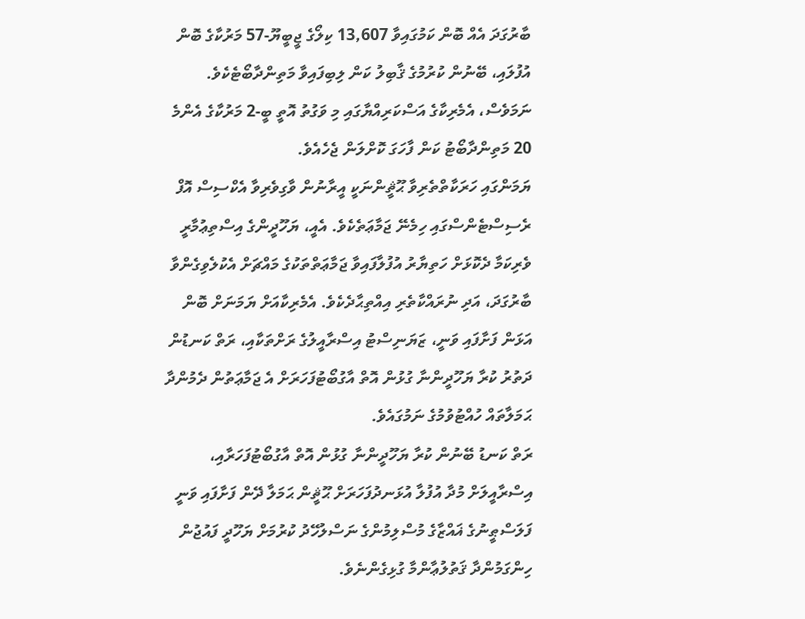ބާރުގަދަ އެއް ބޮން ކަމުގައިވާ 13,607 ކިލޯގެ ޖީބީޔޫ-57 މަރުކާގެ ބޮން އުފުލައި، ބޭނުން ކުރުމުގެ ޤާބިލު ކަން ލިބިފައިވާ މަތިންދާބޯޓެކެވެ. ނަމަވެސް، އެމެރިކާގެ އަސްކަރިއްޔާގައި މި ވަގުތު އޮތީ ބީ-2 މަރުކާގެ އެންމެ 20 މަތިންދާބޯޓު ކަން ފާހަގަ ކޮށްލަން ޖެހެއެވެ.
ޔަމަންގައި ހަރަކާތްތެރިވާ ޙޫޘީންނަކީ އީރާނުން ވާގިވެރިވާ އެކްސިސް އޮފް ރެސިސްޓެންސްގައި ހިމެނޭ ޖަމާޢަތެކެވެ. އެއީ، ޔަހޫދީންގެ އިސްތިޢުމާރީ ވެރިކަމާ ދެކޮޅަށް ހަތިޔާރު އުފުލާފައިވާ ޖަމާޢަތްތަކުގެ މައްޗަށް އެކުލެވިގެންވާ ބާރުގަދަ، އަދި ނުރައްކާތެރި އިއްތިޙާދެކެވެ. އެމެރިކާއަށް ޔަމަނަށް ބޮން އަޅަން ފަށާފައި ވަނީ، ޒަޔަނިސްޓު އިސްރާއީލުގެ ރަށްތަކާއި، ރަތް ކަނޑުން ދަތުރު ކުރާ ޔަހޫދީންނާ ގުޅުން އޮތް އާގުބޯޓުފަހަރަށް އެ ޖަމާޢަތުން ދެމުންދާ ޙަމަލާތައް ހުއްޓުވުމުގެ ނަމުގައެވެ.
ރަތް ކަނޑު ބޭނުން ކުރާ ޔަހޫދީންނާ ގުޅުން އޮތް އާގުބޯޓުފަހަރާއި، އިސްރާއީލަށް މުދާ އުފުލާ އުޅަނދުފަހަރަށް ޙޫޘީން ޙަމަލާ ދޭން ފަށާފައި ވަނީ ފަލަސްޠީނުގެ ޣައްޒާގެ މުސްލިމުންގެ ނަސްލުހޭދު ކުރުމަށް ޔަހޫދީ ފައުޖުން ހިންގަމުންދާ ޤަތުލުޢާންމާ ގުޅިގެންނެވެ.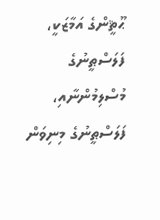ޙޫޘީންގެ އަމާޒަކީ، ފަލަސްޠީނުގެ މުސްލިމުންނާއި، ފަލަސްޠީނުގެ މިނިވަން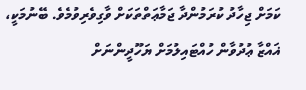ކަމަށް ޖިހާދު ކުރަމުންދާ ޖަމާޢަތްތަކަށް ވާގިވެރިވުމެވެ. ބޭނުމަކީ، ޣައްޒާ ޢުދުވާން ހުއްޓައިލުމަށް ޔަހޫދީންނަށް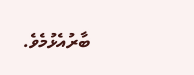ބާރުއެޅުމެވެ.